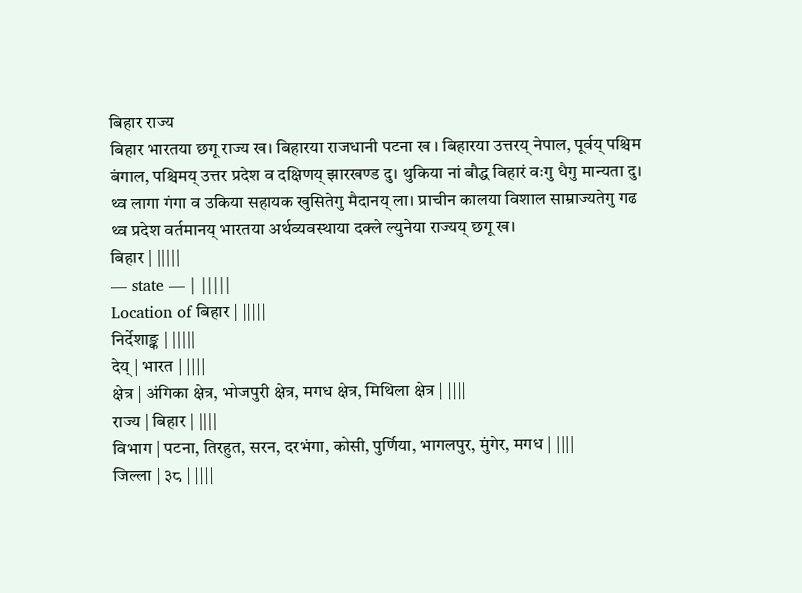बिहार राज्य
बिहार भारतया छगू राज्य ख। बिहारया राजधानी पटना ख । बिहारया उत्तरय् नेपाल, पूर्वय् पश्चिम बंगाल, पश्चिमय् उत्तर प्रदेश व दक्षिणय् झारखण्ड दु। थुकिया नां बौद्ध विहारं वःगु धैगु मान्यता दु। थ्व लागा गंगा व उकिया सहायक खुसितेगु मैदानय् ला। प्राचीन कालया विशाल साम्राज्यतेगु गढ थ्व प्रदेश वर्तमानय् भारतया अर्थव्यवस्थाया दक्ले ल्युनेया राज्यय् छगू ख।
बिहार | |||||
— state — | |||||
Location of बिहार | |||||
निर्देशाङ्क | |||||
देय् | भारत | ||||
क्षेत्र | अंगिका क्षेत्र, भोजपुरी क्षेत्र, मगध क्षेत्र, मिथिला क्षेत्र | ||||
राज्य | बिहार | ||||
विभाग | पटना, तिरहुत, सरन, दरभंगा, कोसी, पुर्णिया, भागलपुर, मुंगेर, मगध | ||||
जिल्ला | ३८ | ||||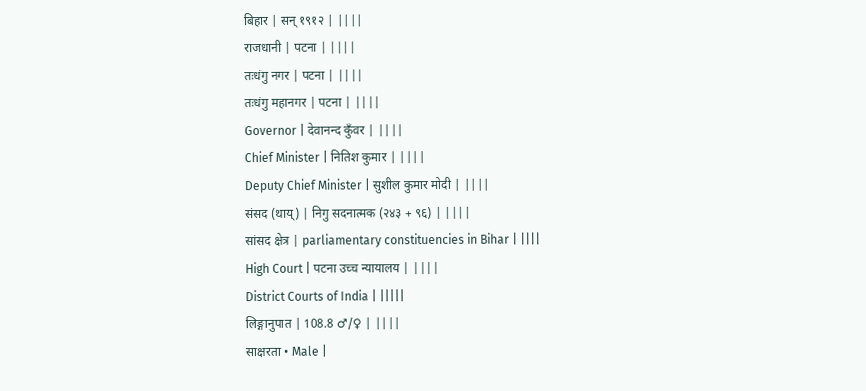बिहार | सन् १९१२ | ||||
राजधानी | पटना | ||||
तःधंगु नगर | पटना | ||||
तःधंगु महानगर | पटना | ||||
Governor | देवानन्द कुँवर | ||||
Chief Minister | नितिश कुमार | ||||
Deputy Chief Minister | सुशील कुमार मोदी | ||||
संसद (थाय्) | निगु सदनात्मक (२४३ + ९६) | ||||
सांसद क्षेत्र | parliamentary constituencies in Bihar | ||||
High Court | पटना उच्च न्यायालय | ||||
District Courts of India | |||||
लिङ्गानुपात | 108.8 ♂/♀ | ||||
साक्षरता • Male |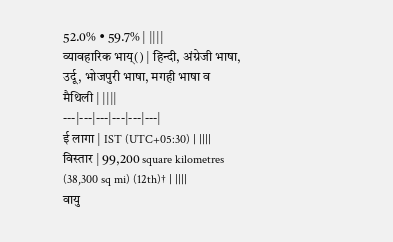52.0% • 59.7% | ||||
व्यावहारिक भाय्() | हिन्दी, अंग्रेजी भाषा, उर्दू, भोजपुरी भाषा, मगही भाषा व मैथिली | ||||
---|---|---|---|---|---|
ई लागा | IST (UTC+05:30) | ||||
विस्तार | 99,200 square kilometres (38,300 sq mi) (12th)† | ||||
वायु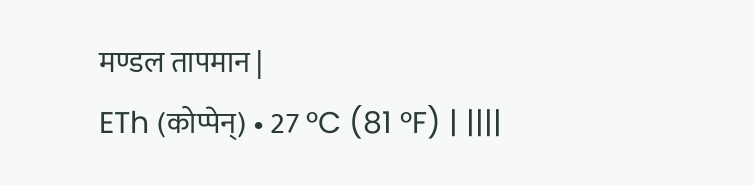मण्डल तापमान |
ETh (कोप्पेन्) • 27 °C (81 °F) | ||||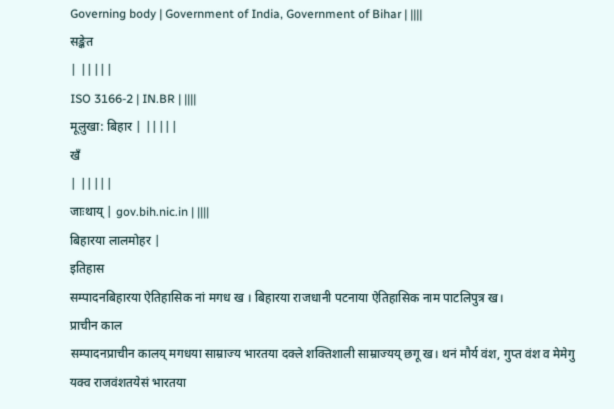Governing body | Government of India, Government of Bihar | ||||
सङ्केत
| |||||
ISO 3166-2 | IN.BR | ||||
मूलुखा: बिहार | |||||
खँ
| |||||
जाःथाय् | gov.bih.nic.in | ||||
बिहारया लालमोहर |
इतिहास
सम्पादनबिहारया ऐतिहासिक नां मगध ख । बिहारया राजधानी पटनाया ऐतिहासिक नाम पाटलिपुत्र ख।
प्राचीन काल
सम्पादनप्राचीन कालय् मगधया साम्राज्य भारतया दक्ले शक्तिशाली साम्राज्यय् छगू ख। थनं मौर्य वंश, गुप्त वंश व मेमेगु यक्व राजवंशतयेसं भारतया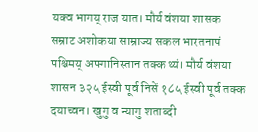यक्व भागय् राज यात। मौर्य वंशया शासक सम्राट अशोकया साम्राज्य सकल भारतनापं पश्चिमय् अफ्गानिस्तान तक्क थ्यं। मौर्य वंशया शासन ३२५ ईस्वी पूर्व निसें १८५ ईस्वी पूर्व तक्क दयाच्वन। खुगु व न्यागु शताब्दी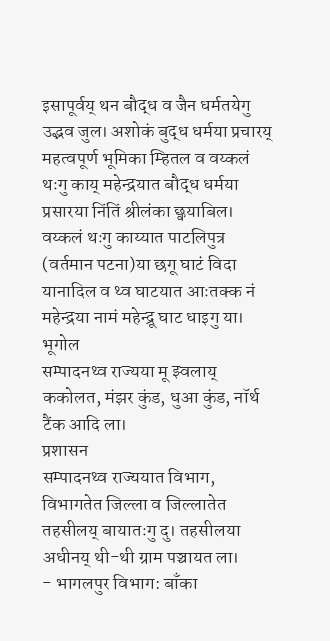इसापूर्वय् थन बौद्ध व जैन धर्मतयेगु उद्भव जुल। अशोकं बुद्ध धर्मया प्रचारय् महत्वपूर्ण भूमिका म्हितल व वय्कलं थःगु काय् महेन्द्रयात बौद्ध धर्मया प्रसारया निंतिं श्रीलंका छ्वयाबिल। वय्कलं थःगु काय्यात पाटलिपुत्र (वर्तमान पटना)या छगू घाटं विदा यानादिल व थ्व घाटयात आःतक्क नं महेन्द्रया नामं महेन्द्रू घाट धाइगु या।
भूगोल
सम्पादनथ्व राज्यया मू झ्वलाय् ककोलत, मंझर कुंड, धुआ कुंड, नॉर्थ टैंक आदि ला।
प्रशासन
सम्पादनथ्व राज्ययात विभाग, विभागतेत जिल्ला व जिल्लातेत तहसीलय् बायातःगु दु। तहसीलया अधीनय् थी-थी ग्राम पञ्चायत ला।
- भागलपुर विभाग: बाँका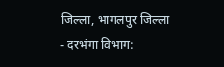जिल्ला, भागलपुर जिल्ला
- दरभंगा विभाग: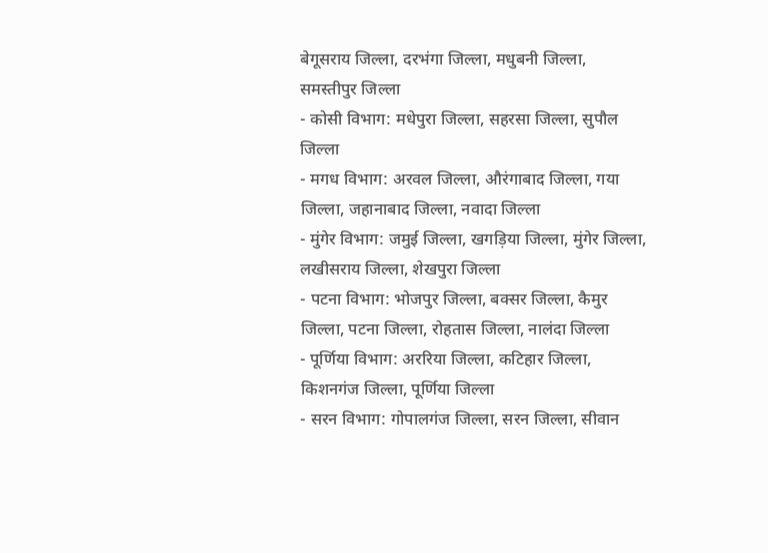बेगूसराय जिल्ला, दरभंगा जिल्ला, मधुबनी जिल्ला, समस्तीपुर जिल्ला
- कोसी विभाग: मधेपुरा जिल्ला, सहरसा जिल्ला, सुपौल जिल्ला
- मगध विभाग: अरवल जिल्ला, औरंगाबाद जिल्ला, गया जिल्ला, जहानाबाद जिल्ला, नवादा जिल्ला
- मुंगेर विभाग: जमुई जिल्ला, खगड़िया जिल्ला, मुंगेर जिल्ला, लखीसराय जिल्ला, शेखपुरा जिल्ला
- पटना विभाग: भोजपुर जिल्ला, बक्सर जिल्ला, कैमुर जिल्ला, पटना जिल्ला, रोहतास जिल्ला, नालंदा जिल्ला
- पूर्णिया विभाग: अररिया जिल्ला, कटिहार जिल्ला, किशनगंज जिल्ला, पूर्णिया जिल्ला
- सरन विभाग: गोपालगंज जिल्ला, सरन जिल्ला, सीवान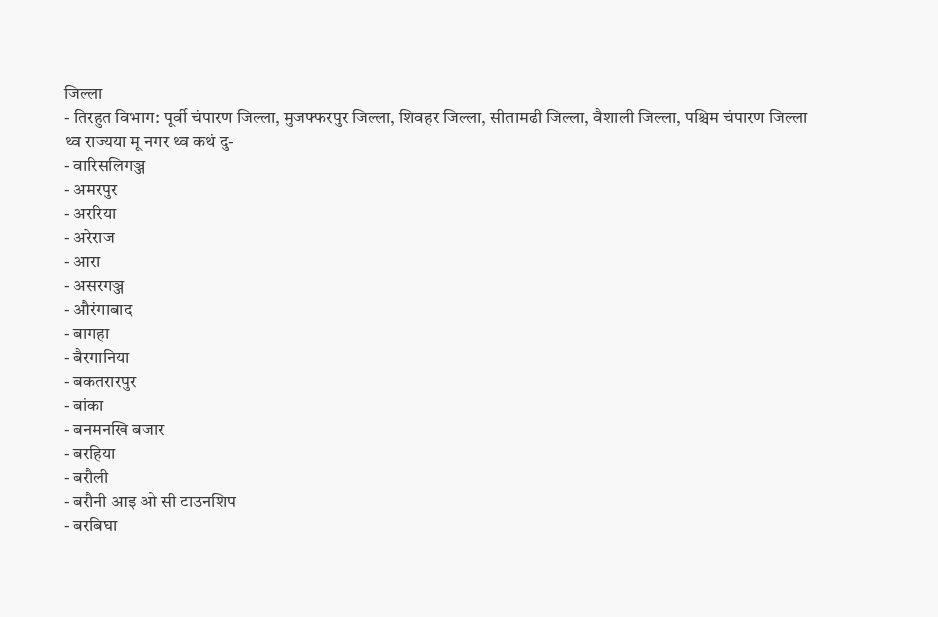जिल्ला
- तिरहुत विभाग: पूर्वी चंपारण जिल्ला, मुजफ्फरपुर जिल्ला, शिवहर जिल्ला, सीतामढी जिल्ला, वैशाली जिल्ला, पश्चिम चंपारण जिल्ला
थ्व राज्यया मू नगर थ्व कथं दु-
- वारिसलिगञ्ज
- अमरपुर
- अररिया
- अरेराज
- आरा
- असरगञ्ज
- औरंगाबाद
- बागहा
- बैरगानिया
- बकतरारपुर
- बांका
- बनमनखि बजार
- बरहिया
- बरौली
- बरौनी आइ ओ सी टाउनशिप
- बरबिघा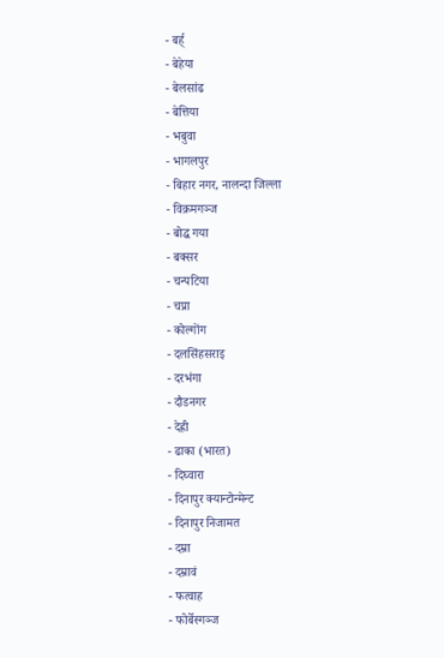- बर्ह्
- बेहेया
- बेलसांढ
- बेत्तिया
- भबुवा
- भागलपुर
- बिहार नगर, नालन्दा जिल्ला
- विक्रमगञ्ज
- बोद्ध गया
- बक्सर
- चन्पटिया
- चप्रा
- कोल्गोंग
- दलसिंहसराइ
- दरभंगा
- दौडनगर
- देह्री
- ढाका (भारत)
- दिघ्वारा
- दिनापुर क्यान्टोन्मेन्ट
- दिनापुर निजामत
- दम्रा
- दम्रावं
- फत्वाह
- फोर्बेस्गञ्ज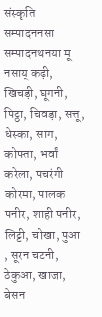संस्कृति
सम्पादननसा
सम्पादनथनया मू नसाय् कढ़ी, खिचड़ी, घूगनी, पिट्ठा, चिवड़ा, सत्तू, धेस्का, साग, कोफ्ता, भर्वां करेला, पचरंगी कोरमा, पालक पनीर, शाही पनीर, लिट्टी, चोखा, पुआ , सूरन चटनी, ठेकुआ, खाजा, बेसन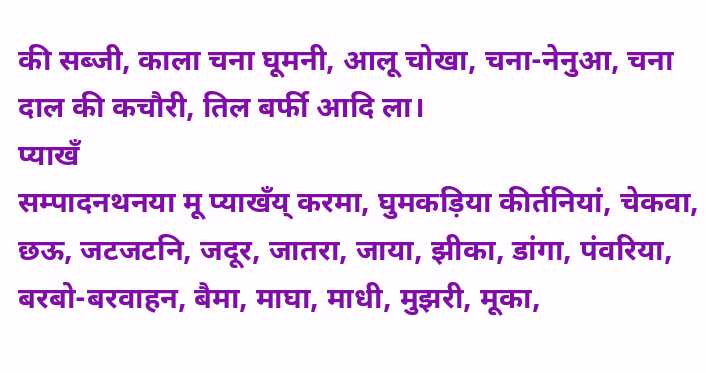की सब्जी, काला चना घूमनी, आलू चोखा, चना-नेनुआ, चना दाल की कचौरी, तिल बर्फी आदि ला।
प्याखँ
सम्पादनथनया मू प्याखँय् करमा, घुमकड़िया कीर्तनियां, चेकवा, छऊ, जटजटनि, जदूर, जातरा, जाया, झीका, डांगा, पंवरिया, बरबो-बरवाहन, बैमा, माघा, माधी, मुझरी, मूका,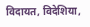विदायत, विदेशिया,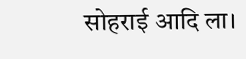सोहराई आदि ला।